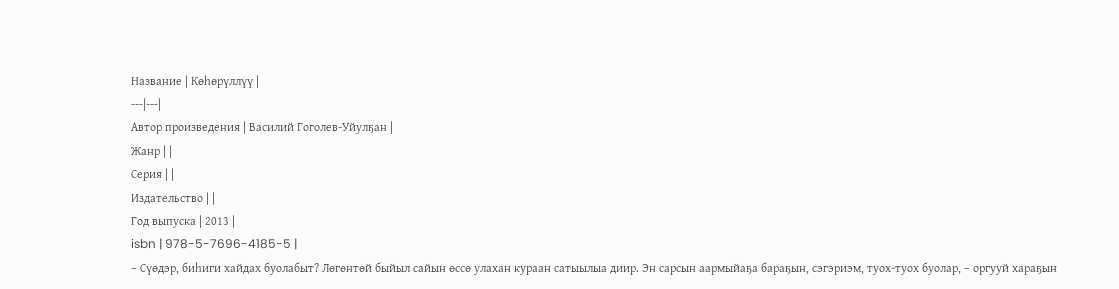Название | Көһөрүллүү |
---|---|
Автор произведения | Василий Гоголев-Уйулҕан |
Жанр | |
Серия | |
Издательство | |
Год выпуска | 2013 |
isbn | 978-5-7696-4185-5 |
– Сүөдэр, биһиги хайдах буолабыт? Лөгөнтөй быйыл сайын өссө улахан кураан сатыылыа диир. Эн сарсын аармыйаҕа бараҕын, сэгэриэм, туох-туох буолар, – оргууй хараҕын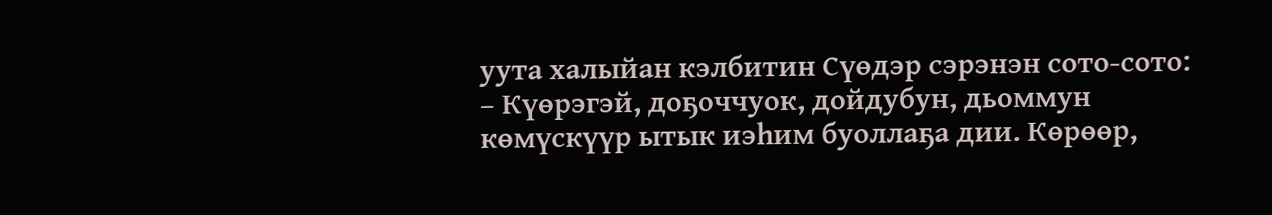уута халыйан кэлбитин Сүөдэр сэрэнэн сото-сото:
– Күөрэгэй, доҕоччуок, дойдубун, дьоммун көмүскүүр ытык иэһим буоллаҕа дии. Көрөөр,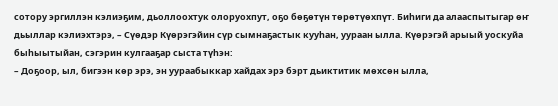сотору эргиллэн кэлиэҕим, дьоллоохтук олоруохпут, оҕо бөҕөтүн төрөтүөхпүт. Биһиги да алааспытыгар өҥ дьыллар кэлиэхтэрэ, – Сүөдэр Күөрэгэйин сүр сымнаҕастык кууһан, уураан ылла. Күөрэгэй арыый уоскуйа быһыытыйан, сэгэрин кулгааҕар сыста түһэн:
– Доҕоор, ыл, бигээн көр эрэ, эн уураабыккар хайдах эрэ бэрт дьиктитик мөхсөн ылла,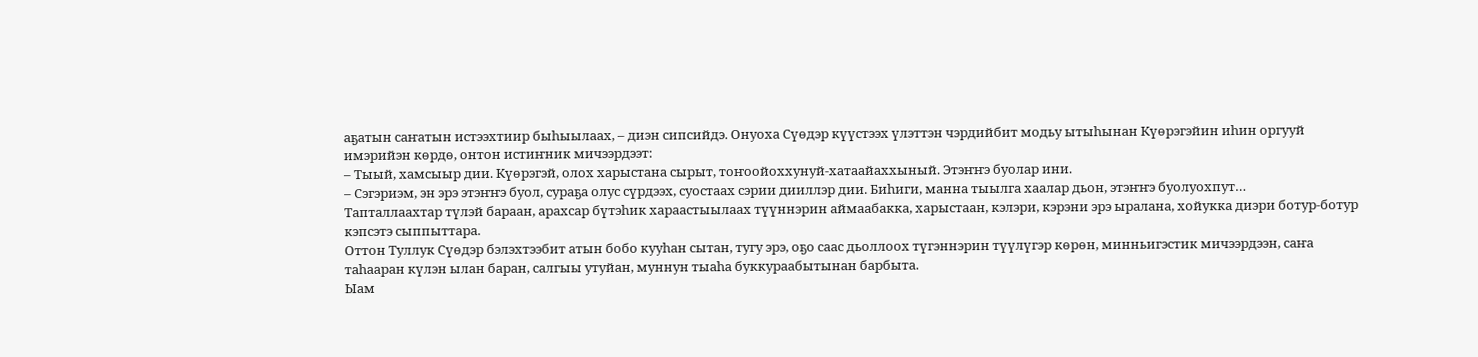аҕатын саҥатын истээхтиир быһыылаах, – диэн сипсийдэ. Онуоха Сүөдэр күүстээх үлэттэн чэрдийбит модьу ытыһынан Күөрэгэйин иһин оргууй имэрийэн көрдө, онтон истиҥник мичээрдээт:
– Тыый, хамсыыр дии. Күөрэгэй, олох харыстана сырыт, тоҥоойоххунуй-хатаайаххыный. Этэҥҥэ буолар ини.
– Сэгэриэм, эн эрэ этэҥҥэ буол, сураҕа олус сүрдээх, суостаах сэрии дииллэр дии. Биһиги, манна тыылга хаалар дьон, этэҥҥэ буолуохпут…
Тапталлаахтар түлэй бараан, арахсар бүтэһик хараастыылаах түүннэрин аймаабакка, харыстаан, кэлэри, кэрэни эрэ ыралана, хойукка диэри ботур-ботур кэпсэтэ сыппыттара.
Оттон Туллук Сүөдэр бэлэхтээбит атын бобо кууһан сытан, тугу эрэ, оҕо саас дьоллоох түгэннэрин түүлүгэр көрөн, минньигэстик мичээрдээн, саҥа таһааран күлэн ылан баран, салгыы утуйан, муннун тыаһа буккураабытынан барбыта.
Ыам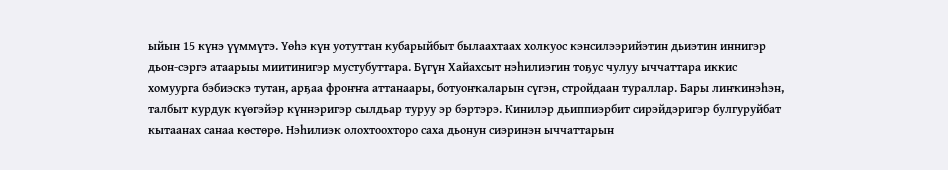ыйын 15 күнэ үүммүтэ. Үөһэ күн уотуттан кубарыйбыт былаахтаах холкуос кэнсилээрийэтин дьиэтин иннигэр дьон-сэргэ атаарыы миитинигэр мустубуттара. Бүгүн Хайахсыт нэһилиэгин тоҕус чулуу ыччаттара иккис хомуурга бэбиэскэ тутан, арҕаа фроҥҥа аттанаары, ботуоҥкаларын сүгэн, стройдаан тураллар. Бары лиҥкинэһэн, талбыт курдук күөгэйэр күннэригэр сылдьар туруу эр бэртэрэ. Кинилэр дьиппиэрбит сирэйдэригэр булгуруйбат кытаанах санаа көстөрө. Нэһилиэк олохтоохторо саха дьонун сиэринэн ыччаттарын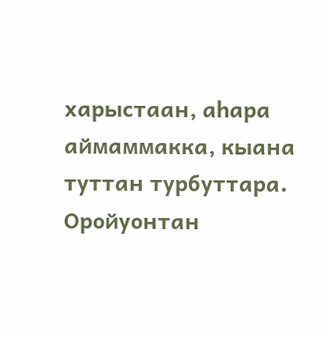харыстаан, аһара аймаммакка, кыана туттан турбуттара. Оройуонтан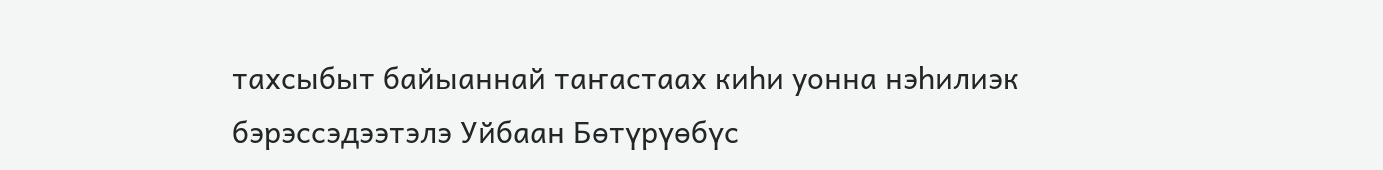тахсыбыт байыаннай таҥастаах киһи уонна нэһилиэк бэрэссэдээтэлэ Уйбаан Бөтүрүөбүс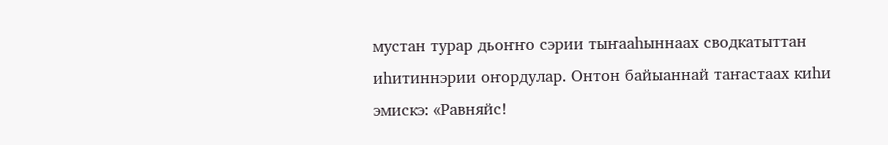мустан турар дьоҥҥо сэрии тыҥааһыннаах сводкатыттан иһитиннэрии оҥордулар. Онтон байыаннай таҥастаах киһи эмискэ: «Равняйс!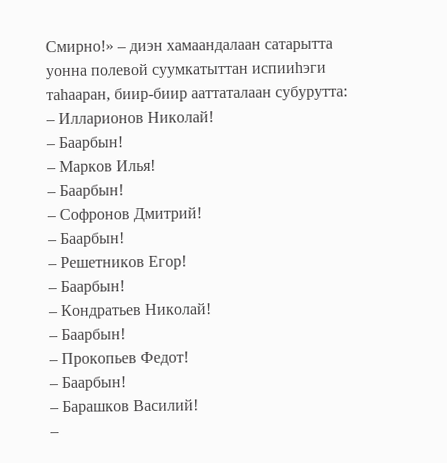Смирно!» – диэн хамаандалаан сатарытта уонна полевой суумкатыттан испииһэги таһааран, биир-биир ааттаталаан субурутта:
– Илларионов Николай!
– Баарбын!
– Марков Илья!
– Баарбын!
– Софронов Дмитрий!
– Баарбын!
– Решетников Егор!
– Баарбын!
– Кондратьев Николай!
– Баарбын!
– Прокопьев Федот!
– Баарбын!
– Барашков Василий!
–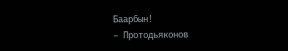Баарбын!
– Протодьяконов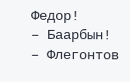Федор!
– Баарбын!
– Флегонтов